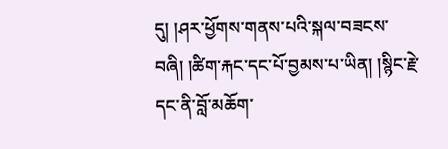དུ། །ཤར་ཕྱོགས་གནས་པའི་སྐལ་བཟངས་བཞི། །ཚིག་རྐང་དང་པོ་བྱམས་པ་ཡིན། །སྙིང་རྗེ་དང་ནི་བློ་མཆོག་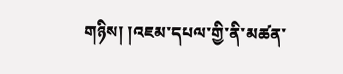གཉིས། །འཇམ་དཔལ་གྱི་ནི་མཚན་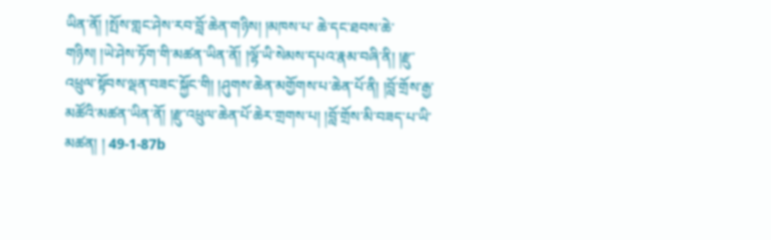ཡིན་ནོ། །སྤོས་གླང་ཤེས་རབ་བློ་ཆེན་གཉིས། །མཁས་པ་ ཆེ་དང་ཐབས་ཆེ་གཉིས། །ཡེ་ཤེས་ཏོག་གི་མཚན་ཡིན་ནོ། །ལྷོ་ཡི་སེམས་དཔའ་རྣམ་བཞི་ནི། །རྫུ་འཕྲུལ་སྟོབས་ལྡན་བཟང་སྐྱོང་གི། །ཤུགས་ཆེན་མགྱོགས་པ་ཆེན་པོ་ནི། །བློ་གྲོས་རྒྱ་མཚོའི་མཚན་ཡིན་ནོ། །རྫུ་འཕྲུལ་ཆེན་པོ་ཆེར་གྲགས་པ། །བློ་གྲོས་མི་བཟད་པ་ཡི་མཚན། ། 49-1-87b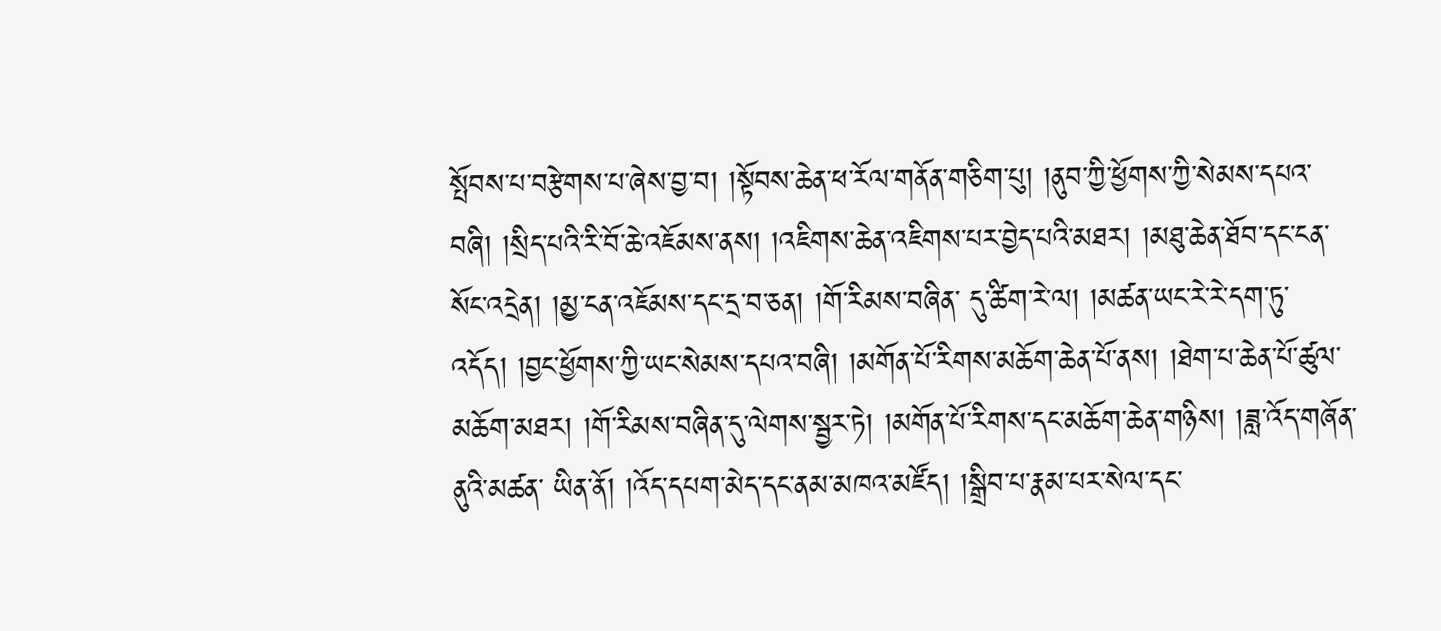སྤོབས་པ་བརྩེགས་པ་ཞེས་བྱ་བ། །སྟོབས་ཆེན་ཕ་རོལ་གནོན་གཅིག་པུ། །ནུབ་ཀྱི་ཕྱོགས་ཀྱི་སེམས་དཔའ་བཞི། །སྲིད་པའི་རི་བོ་ཆེ་འཇོམས་ནས། །འཇིགས་ཆེན་འཇིགས་པར་བྱེད་པའི་མཐར། །མཐུ་ཆེན་ཐོབ་དང་ངན་སོང་འདྲེན། །མྱ་ངན་འཇོམས་དང་དྲ་བ་ཅན། །གོ་རིམས་བཞིན་ དུ་ཚིག་རེ་ལ། །མཚན་ཡང་རེ་རེ་དག་ཏུ་འདོད། །བྱང་ཕྱོགས་ཀྱི་ཡང་སེམས་དཔའ་བཞི། །མགོན་པོ་རིགས་མཆོག་ཆེན་པོ་ནས། །ཐེག་པ་ཆེན་པོ་ཚུལ་མཆོག་མཐར། །གོ་རིམས་བཞིན་དུ་ལེགས་སྦྱར་ཏེ། །མགོན་པོ་རིགས་དང་མཆོག་ཆེན་གཉིས། །ཟླ་འོད་གཞོན་ནུའི་མཚན་ ཡིན་ནོ། །འོད་དཔག་མེད་དང་ནམ་མཁའ་མཛོད། །སྒྲིབ་པ་རྣམ་པར་སེལ་དང་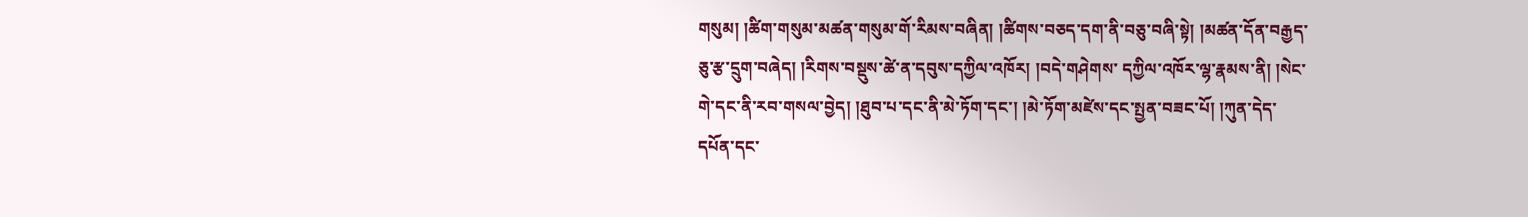གསུམ། །ཚིག་གསུམ་མཚན་གསུམ་གོ་རིམས་བཞིན། །ཚིགས་བཅད་དག་ནི་བཅུ་བཞི་སྟེ། །མཚན་དོན་བརྒྱད་ཅུ་རྩ་དྲུག་བཞེད། །རིགས་བསྡུས་ཚེ་ན་དབུས་དཀྱིལ་འཁོར། །བདེ་གཤེགས་ དཀྱིལ་འཁོར་ལྷ་རྣམས་ནི། །སེང་གེ་དང་ནི་རབ་གསལ་བྱེད། །ཐུབ་པ་དང་ནི་མེ་ཏོག་དང་། །མེ་ཏོག་མཛེས་དང་སྤྱན་བཟང་པོ། །ཀུན་དེད་དཔོན་དང་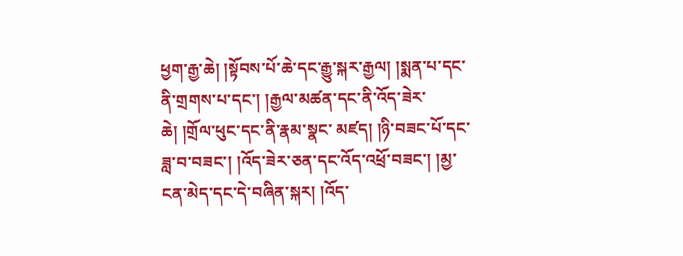ཕྱག་རྒྱ་ཆེ། །སྟོབས་པོ་ཆེ་དང་རྒྱུ་སྐར་རྒྱལ། །སྨན་པ་དང་ནི་གྲགས་པ་དང་། །རྒྱལ་མཚན་དང་ནི་འོད་ཟེར་ཆེ། །གྲོལ་ཕུང་དང་ནི་རྣམ་སྣང་ མཛད། །ཉི་བཟང་པོ་དང་ཟླ་བ་བཟང་། །འོད་ཟེར་ཅན་དང་འོད་འཕྲོ་བཟང་། །མྱ་ངན་མེད་དང་དེ་བཞིན་སྐར། །འོད་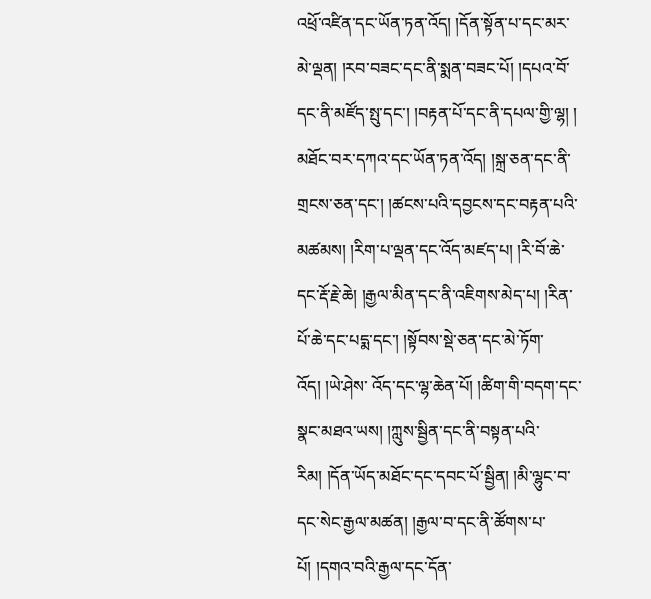འཕྲོ་འཛིན་དང་ཡོན་ཏན་འོད། །དོན་སྟོན་པ་དང་མར་མེ་ལྡན། །རབ་བཟང་དང་ནི་སྨན་བཟང་པོ། །དཔའ་བོ་དང་ནི་མཛོད་སྤུ་དང་། །བརྟན་པོ་དང་ནི་དཔལ་གྱི་ལྷ། ། མཐོང་བར་དཀའ་དང་ཡོན་ཏན་འོད། །སྐྲ་ཅན་དང་ནི་གྲངས་ཅན་དང་། །ཚངས་པའི་དབྱངས་དང་བརྟན་པའི་མཚམས། །རིག་པ་ལྡན་དང་འོད་མཛད་པ། །རི་བོ་ཆེ་དང་རྡོ་རྗེ་ཆེ། །རྒྱལ་མིན་དང་ནི་འཇིགས་མེད་པ། །རིན་པོ་ཆེ་དང་པདྨ་དང་། །སྟོབས་སྡེ་ཅན་དང་མེ་ཏོག་འོད། །ཡེ་ཤེས་ འོད་དང་ལྷ་ཆེན་པོ། །ཚིག་གི་བདག་དང་སྣང་མཐའ་ཡས། །ཀླུས་སྦྱིན་དང་ནི་བསྟན་པའི་རིམ། །དོན་ཡོད་མཐོང་དང་དབང་པོ་སྦྱིན། །མི་ལྷུང་བ་དང་སེང་རྒྱལ་མཚན། །རྒྱལ་བ་དང་ནི་ཚོགས་པ་པོ། །དགའ་བའི་རྒྱལ་དང་དོན་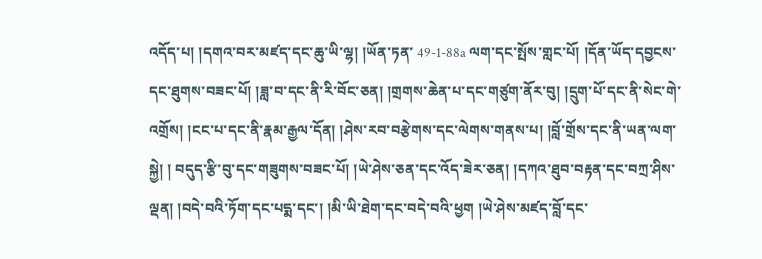འདོད་པ། །དགའ་བར་མཛད་དང་ཆུ་ཡི་ལྷ། །ཡོན་ཏན་ 49-1-88a ལག་དང་སྤོས་གླང་པོ། །དོན་ཡོད་དབྱངས་དང་ཐུགས་བཟང་པོ། །ཟླ་བ་དང་ནི་རི་བོང་ཅན། །གྲགས་ཆེན་པ་དང་གཙུག་ནོར་བུ། །དྲུག་པོ་དང་ནི་སེང་གེ་འགྲོས། །ངང་པ་དང་ནི་རྣམ་རྒྱལ་དོན། །ཤེས་རབ་བརྩེགས་དང་ལེགས་གནས་པ། །བློ་གྲོས་དང་ནི་ཡན་ལག་སྐྱེ། ། བདུད་རྩི་བུ་དང་གཟུགས་བཟང་པོ། །ཡེ་ཤེས་ཅན་དང་འོད་ཟེར་ཅན། །དཀའ་ཐུབ་བརྟན་དང་བཀྲ་ཤིས་ལྡན། །བདེ་བའི་ཏོག་དང་པདྨ་དང་། །མི་ཡི་ཐེག་དང་བདེ་བའི་ཕྱག །ཡེ་ཤེས་མཛད་བློ་དང་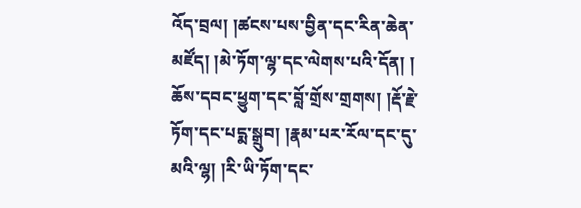འོད་བྲལ། །ཚངས་པས་བྱིན་དང་རིན་ཆེན་མཛོད། །མེ་ཏོག་ལྷ་དང་ལེགས་པའི་དོན། ། ཆོས་དབང་ཕྱུག་དང་བློ་གྲོས་གྲགས། །རྡོ་རྗེ་ཏོག་དང་པདྨ་སྒྲུབ། །རྣམ་པར་རོལ་དང་དུ་མའི་ལྷ། །རི་ཡི་ཏོག་དང་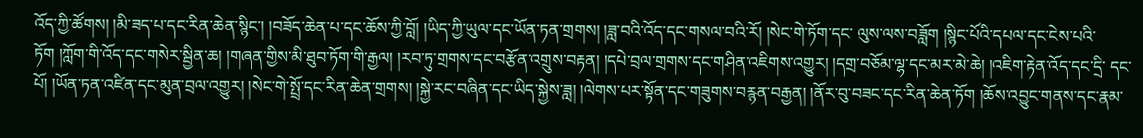འོད་ཀྱི་ཚོགས། །མི་ཟད་པ་དང་རིན་ཆེན་སྙིང་། །བཟོད་ཆེན་པ་དང་ཆོས་ཀྱི་བློ། །ཡིད་ཀྱི་ཡུལ་དང་ཡོན་ཏན་གྲགས། །ཟླ་བའི་འོད་དང་གསལ་བའི་རོ། །སེང་གེ་ཏོག་དང་ ལུས་ལས་བཟློག །སྙིང་པོའི་དཔལ་དང་ངེས་པའི་ཏོག །ཀློག་གི་འོད་དང་གསེར་སྦྱིན་ཆ། །གཞན་གྱིས་མི་ཐུབ་ཏོག་གི་རྒྱལ། །རབ་ཏུ་གྲགས་དང་བརྩོན་འགྲུས་བརྟན། །དཔེ་བྲལ་གྲགས་དང་གཤིན་འཇིགས་འགྱུར། །དགྲ་བཅོམ་ལྷ་དང་མར་མེ་ཆེ། །འཇིག་རྟེན་འོད་དང་དྲི་ དང་པོ། །ཡོན་ཏན་འཛིན་དང་མུན་བྲལ་འགྱུར། །སེང་གེ་སྤྲོ་དང་རིན་ཆེན་གྲགས། །སྐྱེ་རང་བཞིན་དང་ཡིད་སྐྱེས་ཟླ། །ལེགས་པར་སྟོན་དང་གཟུགས་བརྙན་བརྒྱན། །ནོར་བུ་བཟང་དང་རིན་ཆེན་ཏོག །ཆོས་འབྱུང་གནས་དང་རྣམ་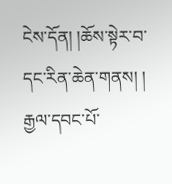ངེས་དོན། །ཆོས་སྟེར་བ་དང་རིན་ཆེན་གནས། ། རྒྱལ་དབང་པོ་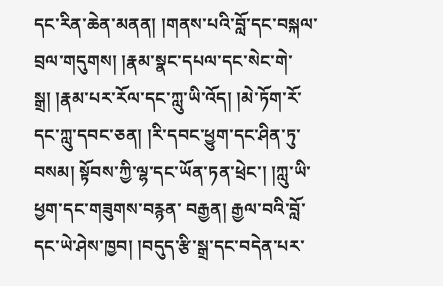དང་རིན་ཆེན་མནན། །གནས་པའི་བློ་དང་བསྐལ་བྲལ་གདུགས། །རྣམ་སྣང་དཔལ་དང་སེང་གེ་སྒྲ། །རྣམ་པར་རོལ་དང་ཀླུ་ཡི་འོད། །མེ་ཏོག་རོ་དང་ཀླུ་དབང་ཅན། །རི་དབང་ཕྱུག་དང་ཤིན་ཏུ་བསམ། སྟོབས་ཀྱི་ལྷ་དང་ཡོན་ཏན་ཕྲེང་། །ཀླུ་ཡི་ཕྱག་དང་གཟུགས་བརྙན་ བརྒྱན། རྒྱལ་བའི་བློ་དང་ཡེ་ཤེས་ཁྱབ། །བདུད་རྩི་སྒྲ་དང་བདེན་པར་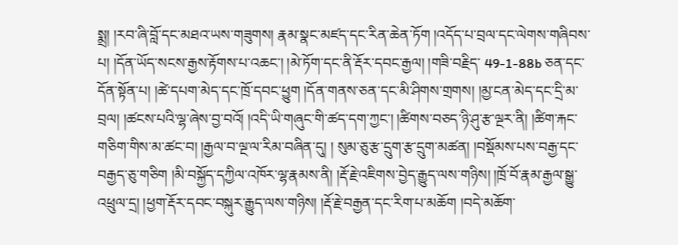སྨྲ། །རབ་ཞི་བློ་དང་མཐའ་ཡས་གཟུགས། རྣམ་སྣང་མཛད་དང་རིན་ཆེན་ཏོག །འདོད་པ་བྲལ་དང་ལེགས་གཞིབས་པ། །དོན་ཡོད་སངས་རྒྱས་རྟོགས་པ་འཆང་། །མེ་ཏོག་དང་ནི་རྡོར་དབང་རྒྱལ། །གཟི་བརྗིད་ 49-1-88b ཅན་དང་དོན་སྟོན་པ། །ཚེ་དཔག་མེད་དང་ཁྲོ་དབང་ཕྱུག །དོན་གནས་ཅན་དང་མི་ཤིགས་གྲགས། །མྱ་ངན་མེད་དང་དྲི་མ་བྲལ། །ཚངས་པའི་ལྷ་ཞེས་བྱ་བའོ། །འདི་ཡི་གཞུང་གི་ཚད་དག་ཀྱང་། །ཚིགས་བཅད་ཉི་ཤུ་རྩ་ལྔར་ནི། །ཚིག་རྐང་གཅིག་གིས་མ་ཚང་བ། །རྒྱལ་བ་ལྔ་ལ་རིམ་བཞིན་དུ། ། སུམ་ཅུ་རྩ་དྲུག་རྩ་དྲུག་མཚན། །བསྡོམས་པས་བརྒྱ་དང་བརྒྱད་ཅུ་གཅིག །མི་བསྐྱོད་དཀྱིལ་འཁོར་ལྷ་རྣམས་ནི། །རྡོ་རྗེ་འཇིགས་བྱེད་རྒྱུད་ལས་གཉིས། །ཁྲོ་བོ་རྣམ་རྒྱལ་སྒྱུ་འཕྲུལ་དྲ། །ཕྱག་རྡོར་དབང་བསྐུར་རྒྱུད་ལས་གཉིས། །རྡོ་རྗེ་བརྒྱན་དང་རིག་པ་མཆོག །བདེ་མཆོག་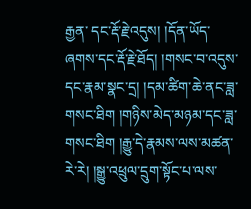རྒྱན་ དང་རྡོ་རྗེ་འདུས། །དོན་ཡོད་ཞགས་དང་རྡོ་རྗེ་ཐོད། །གསང་བ་འདུས་དང་རྣམ་སྣང་དྲ། །དམ་ཚིག་ཆེ་ནང་ཟླ་གསང་ཐིག །གཉིས་མེད་མཉམ་དང་ཟླ་གསང་ཐིག །རྒྱུ་དེ་རྣམས་ལས་མཚན་རེ་རེ། །སྒྱུ་འཕྲུལ་དྲུག་སྟོང་པ་ལས་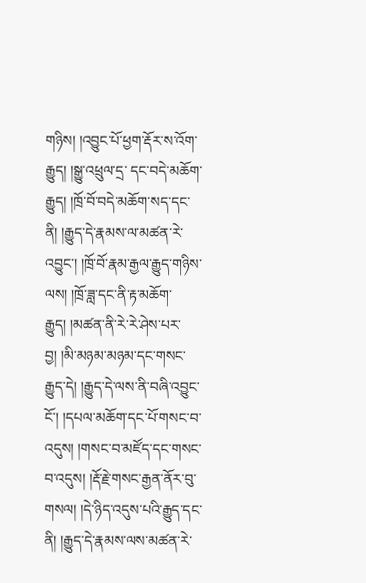གཉིས། །འབྱུང་པོ་ཕྱག་རྡོར་ས་འོག་རྒྱུད། །སྒྱུ་འཕྲུལ་དྲ་ དང་བདེ་མཆོག་རྒྱུད། །ཁྲོ་བོ་བདེ་མཆོག་སད་དང་ནི། །རྒྱུད་དེ་རྣམས་ལ་མཚན་རེ་འབྱུང་། །ཁྲོ་བོ་རྣམ་རྒྱལ་རྒྱུད་གཉིས་ལས། །ཁྲོ་ཟླ་དང་ནི་རྟ་མཆོག་རྒྱུད། །མཚན་ནི་རེ་རེ་ཤེས་པར་བྱ། །མི་མཉམ་མཉམ་དང་གསང་རྒྱུད་དེ། །རྒྱུད་དེ་ལས་ནི་བཞི་འབྱུང་ངོ་། །དཔལ་མཆོག་དང་པོ་གསང་བ་ འདུས། །གསང་བ་མཛོད་དང་གསང་བ་འདུས། །རྡོ་རྗེ་གསང་རྒྱན་ནོར་བུ་གསལ། །དེ་ཉིད་འདུས་པའི་རྒྱུད་དང་ནི། །རྒྱུད་དེ་རྣམས་ལས་མཚན་རེ་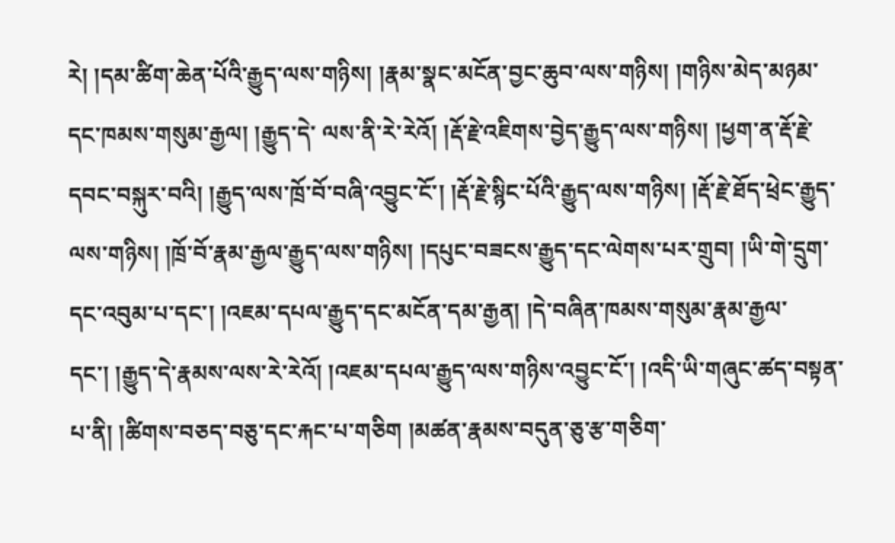རེ། །དམ་ཚིག་ཆེན་པོའི་རྒྱུད་ལས་གཉིས། །རྣམ་སྣང་མངོན་བྱང་ཆུབ་ལས་གཉིས། །གཉིས་མེད་མཉམ་དང་ཁམས་གསུམ་རྒྱལ། །རྒྱུད་དེ་ ལས་ནི་རེ་རེའོ། །རྡོ་རྗེ་འཇིགས་བྱེད་རྒྱུད་ལས་གཉིས། །ཕྱག་ན་རྡོ་རྗེ་དབང་བསྐུར་བའི། །རྒྱུད་ལས་ཁྲོ་བོ་བཞི་འབྱུང་ངོ་། །རྡོ་རྗེ་སྙིང་པོའི་རྒྱུད་ལས་གཉིས། །རྡོ་རྗེ་ཐོད་ཕྲེང་རྒྱུད་ལས་གཉིས། །ཁྲོ་བོ་རྣམ་རྒྱལ་རྒྱུད་ལས་གཉིས། །དཔུང་བཟངས་རྒྱུད་དང་ལེགས་པར་གྲུབ། །ཡི་གེ་དྲུག་ དང་འབུམ་པ་དང་། །འཇམ་དཔལ་རྒྱུད་དང་མངོན་དམ་རྒྱན། །དེ་བཞིན་ཁམས་གསུམ་རྣམ་རྒྱལ་དང་། །རྒྱུད་དེ་རྣམས་ལས་རེ་རེའོ། །འཇམ་དཔལ་རྒྱུད་ལས་གཉིས་འབྱུང་ངོ་། །འདི་ཡི་གཞུང་ཚད་བསྟན་པ་ནི། །ཚིགས་བཅད་བཅུ་དང་རྐང་པ་གཅིག །མཚན་རྣམས་བདུན་ཅུ་རྩ་གཅིག་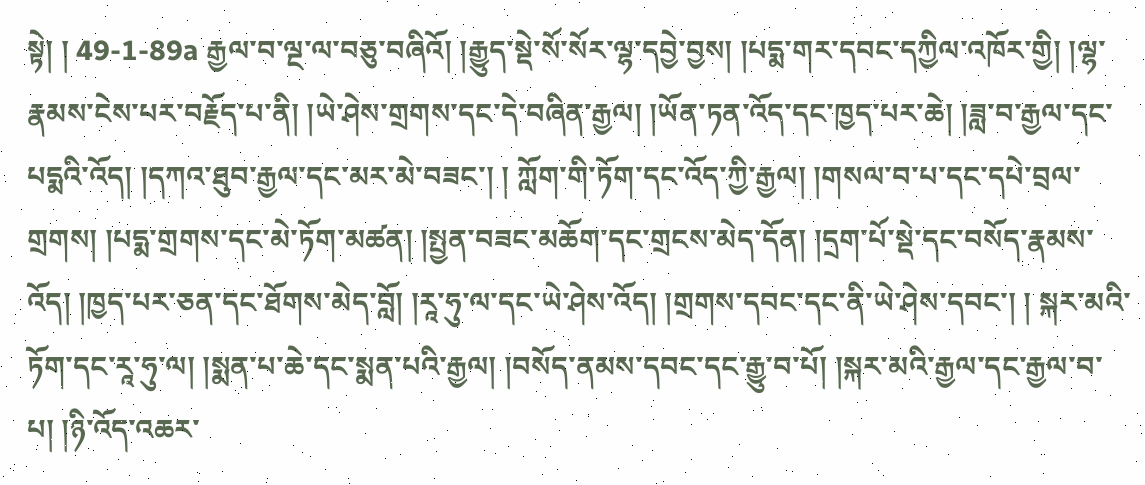སྟེ། ། 49-1-89a རྒྱལ་བ་ལྔ་ལ་བཅུ་བཞིའོ། །རྒྱུད་སྡེ་སོ་སོར་ལྷ་དབྱེ་བྱས། །པདྨ་གར་དབང་དཀྱིལ་འཁོར་གྱི། །ལྷ་རྣམས་ངེས་པར་བརྗོད་པ་ནི། །ཡེ་ཤེས་གྲགས་དང་དེ་བཞིན་རྒྱལ། །ཡོན་ཏན་འོད་དང་ཁྱད་པར་ཆེ། །ཟླ་བ་རྒྱལ་དང་པདྨའི་འོད། །དཀའ་ཐུབ་རྒྱལ་དང་མར་མེ་བཟང་། ། ཀློག་གི་ཏོག་དང་འོད་ཀྱི་རྒྱལ། །གསལ་བ་པ་དང་དཔེ་བྲལ་གྲགས། །པདྨ་གྲགས་དང་མེ་ཏོག་མཚན། །སྤྱན་བཟང་མཆོག་དང་གྲངས་མེད་དོན། །དྲག་པོ་སྡེ་དང་བསོད་རྣམས་འོད། །ཁྱད་པར་ཅན་དང་ཐོགས་མེད་བློ། །རཱ་ཧུ་ལ་དང་ཡེ་ཤེས་འོད། །གྲགས་དབང་དང་ནི་ཡེ་ཤེས་དབང་། ། སྐར་མའི་ཏོག་དང་རཱ་ཧུ་ལ། །སྨན་པ་ཆེ་དང་སྨན་པའི་རྒྱལ། །བསོད་ནམས་དབང་དང་རྒྱུ་བ་པོ། །སྐར་མའི་རྒྱལ་དང་རྒྱལ་བ་པ། །ཉི་འོད་འཆར་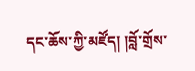དང་ཆོས་ཀྱི་མཛོད། །བློ་གྲོས་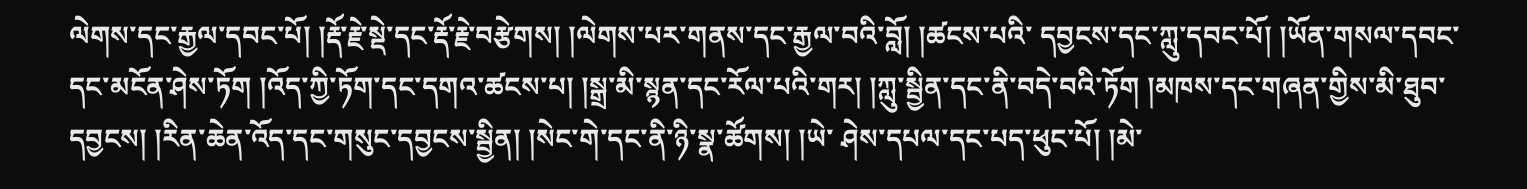ལེགས་དང་རྒྱལ་དབང་པོ། །རྡོ་རྗེ་སྡེ་དང་རྡོ་རྗེ་བརྩེགས། །ལེགས་པར་གནས་དང་རྒྱལ་བའི་བློ། །ཚངས་པའི་ དབྱངས་དང་ཀླུ་དབང་པོ། །ཡོན་གསལ་དབང་དང་མངོན་ཤེས་ཏོག །འོད་ཀྱི་ཏོག་དང་དགའ་ཚངས་པ། །སྒྲ་མི་སྙན་དང་རོལ་པའི་གར། །ཀླུ་སྦྱིན་དང་ནི་བདེ་བའི་ཏོག །མཁས་དང་གཞན་གྱིས་མི་ཐུབ་དབྱངས། །རིན་ཆེན་འོད་དང་གསུང་དབྱངས་སྦྱིན། །སེང་གེ་དང་ནི་ཉི་སྣ་ཚོགས། །ཡེ་ ཤེས་དཔལ་དང་པད་ཕུང་པོ། །མེ་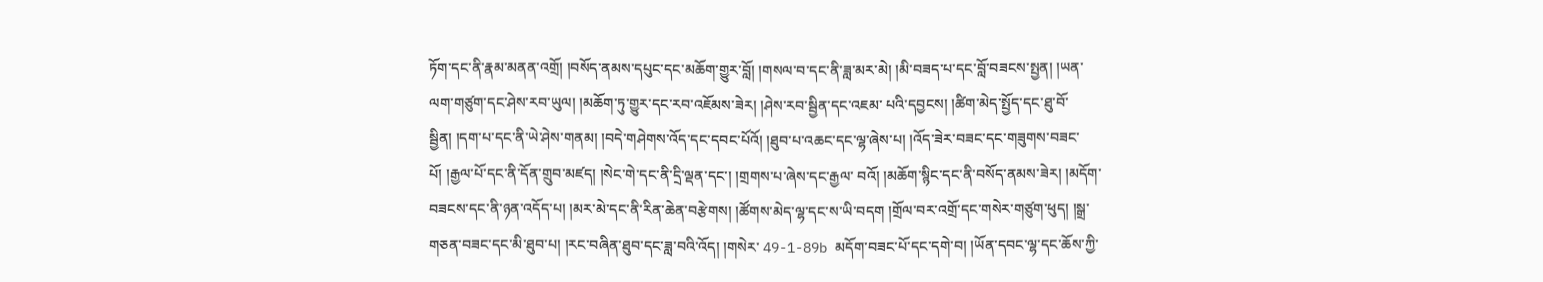ཏོག་དང་ནི་རྣམ་མནན་འགྲོ། །བསོད་ནམས་དཔུང་དང་མཆོག་གྱུར་བློ། །གསལ་བ་དང་ནི་ཟླ་མར་མེ། །མི་བཟད་པ་དང་བློ་བཟངས་སྤྱན། །ཡན་ལག་གཙུག་དང་ཤེས་རབ་ཡུལ། །མཆོག་ཏུ་གྱུར་དང་རབ་འཇོམས་ཟེར། །ཤེས་རབ་སྦྱིན་དང་འཇམ་ པའི་དབྱངས། །ཚིག་མེད་སྤྱོད་དང་ཐུ་བོ་སྦྱིན། །དག་པ་དང་ནི་ཡེ་ཤེས་གནམ། །བདེ་གཤེགས་འོད་དང་དབང་པོའོ། །ཐུབ་པ་འཆང་དང་ལྷ་ཞེས་པ། །འོད་ཟེར་བཟང་དང་གཟུགས་བཟང་པོ། །རྒྱལ་པོ་དང་ནི་དོན་གྲུབ་མཛད། །སེང་གེ་དང་ནི་དྲི་ལྡན་དང་། །གྲགས་པ་ཞེས་དང་རྒྱལ་ བའོ། །མཆོག་སྙིང་དང་ནི་བསོད་ནམས་ཟེར། །མདོག་བཟངས་དང་ནི་ཉན་འདོད་པ། །མར་མེ་དང་ནི་རིན་ཆེན་བརྩེགས། །ཚོགས་མེད་ལྷ་དང་ས་ཡི་བདག །གྲོལ་བར་འགྲོ་དང་གསེར་གཙུག་ཕུད། །སྒྲ་གཅན་བཟང་དང་མི་ཐུབ་པ། །རང་བཞིན་ཐུབ་དང་ཟླ་བའི་འོད། །གསེར་ 49-1-89b མདོག་བཟང་པོ་དང་དགེ་བ། །ཡོན་དབང་ལྷ་དང་ཆོས་ཀྱི་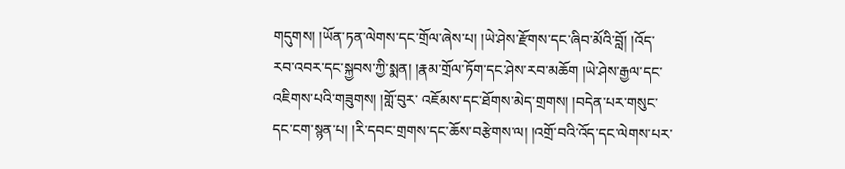གདུགས། །ཡོན་ཏན་ལེགས་དང་གྲོལ་ཞེས་པ། །ཡེ་ཤེས་རྫོགས་དང་ཞིབ་མོའི་བློ། །འོད་རབ་འབར་དང་སྐྱབས་ཀྱི་སྨན། །རྣམ་གྲོལ་ཏོག་དང་ཤེས་རབ་མཆོག །ཡེ་ཤེས་རྒྱལ་དང་འཇིགས་པའི་གཟུགས། །གློ་བུར་ འཇོམས་དང་ཐོགས་མེད་གྲགས། །བདེན་པར་གསུང་དང་ངག་སྙན་པ། །རི་དབང་གྲགས་དང་ཆོས་བརྩེགས་ལ། །འགྲོ་བའི་འོད་དང་ལེགས་པར་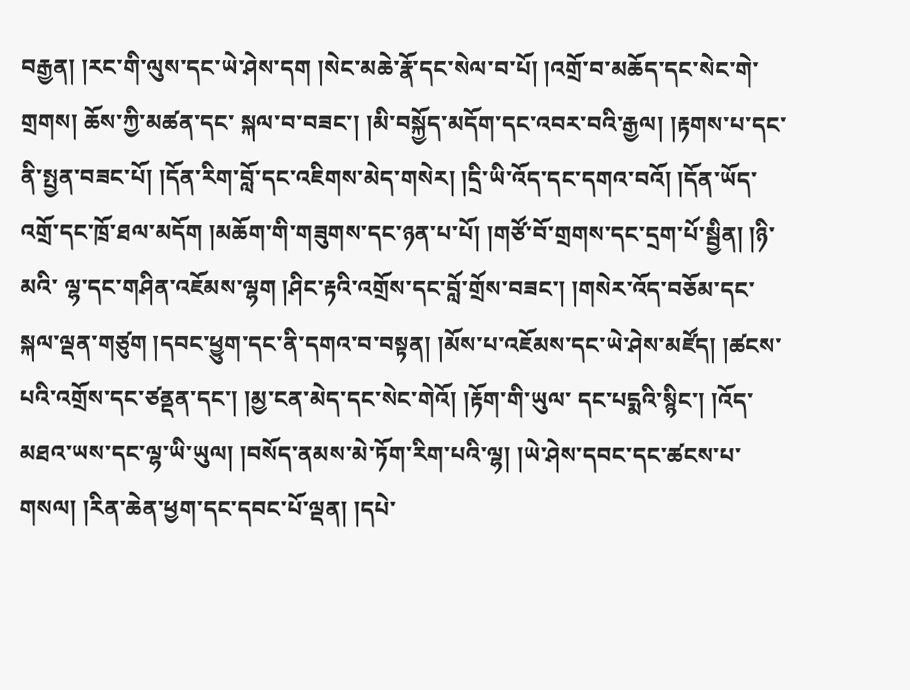བརྒྱན། །རང་གི་ལུས་དང་ཡེ་ཤེས་དག །སེང་མཆེ་རྣོ་དང་སེལ་བ་པོ། །འགྲོ་བ་མཆོད་དང་སེང་གེ་གྲགས། ཆོས་ཀྱི་མཚན་དང་ སྐལ་བ་བཟང་། །མི་བསྐྱོད་མདོག་དང་འབར་བའི་རྒྱལ། །རྟགས་པ་དང་ནི་སྤྱན་བཟང་པོ། །དོན་རིག་བློ་དང་འཇིགས་མེད་གསེར། །དྲི་ཡི་འོད་དང་དགའ་བའོ། །དོན་ཡོད་འགྲོ་དང་ཁྲོ་ཐལ་མདོག །མཆོག་གི་གཟུགས་དང་ཉན་པ་པོ། །གཙོ་བོ་གྲགས་དང་དྲག་པོ་སྦྱིན། །ཉི་མའི་ ལྷ་དང་གཤིན་འཇོམས་ལྷག །ཤིང་རྟའི་འགྲོས་དང་བློ་གྲོས་བཟང་། །གསེར་འོད་བཅོམ་དང་སྐལ་ལྡན་གཙུག །དབང་ཕྱུག་དང་ནི་དགའ་བ་བསྟན། །མོས་པ་འཇོམས་དང་ཡེ་ཤེས་མཛོད། །ཚངས་པའི་འགྲོས་དང་ཙནྡན་དང་། །མྱ་ངན་མེད་དང་སེང་གེའོ། །རྟོག་གི་ཡུལ་ དང་པདྨའི་སྙིང་། །འོད་མཐའ་ཡས་དང་ལྷ་ཡི་ཡུལ། །བསོད་ནམས་མེ་ཏོག་རིག་པའི་ལྷ། །ཡེ་ཤེས་དབང་དང་ཚངས་པ་གསལ། །རིན་ཆེན་ཕྱག་དང་དབང་པོ་ལྡན། །དཔེ་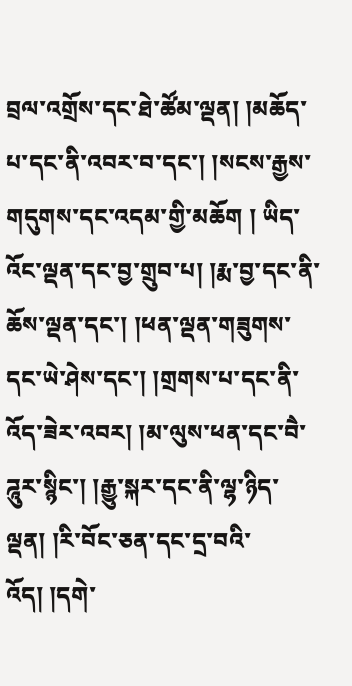བྲལ་འགྲོས་དང་ཐེ་ཚོམ་ལྡན། །མཆོད་པ་དང་ནི་འབར་བ་དང་། །སངས་རྒྱས་གདུགས་དང་འདམ་གྱི་མཆོག ། ཡིད་འོང་ལྡན་དང་བྱ་གྲུབ་པ། །རྨ་བྱ་དང་ནི་ཆོས་ལྡན་དང་། །ཕན་ལྡན་གཟུགས་དང་ཡེ་ཤེས་དང་། །གྲགས་པ་དང་ནི་འོད་ཟེར་འབར། །མ་ལུས་ཕན་དང་བཻ་ཌཱུར་སྙིང་། །རྒྱུ་སྐར་དང་ནི་ལྷ་ཉིད་ལྡན། །རི་བོང་ཅན་དང་དྲ་བའི་འོད། །དགེ་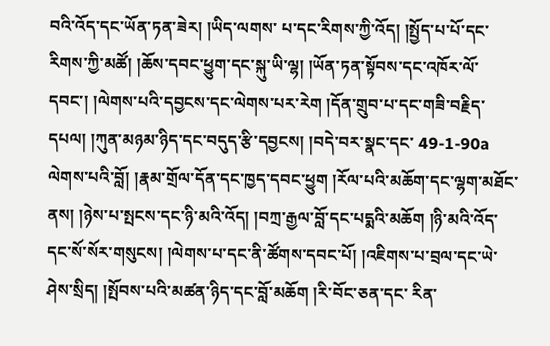བའི་འོད་དང་ཡོན་ཏན་ཟེར། །ཡིད་ལགས་ པ་དང་རིགས་ཀྱི་འོད། །སྤྱོད་པ་པོ་དང་རིགས་ཀྱི་མཚོ། །ཆོས་དབང་ཕྱུག་དང་སྐུ་ཡི་ལྷ། །ཡོན་ཏན་སྟོབས་དང་འཁོར་ལོ་དབང་། །ལེགས་པའི་དབྱངས་དང་ལེགས་པར་རེག །དོན་གྲུབ་པ་དང་གཟི་བརྗིད་དཔལ། །ཀུན་མཉམ་ཉིད་དང་བདུད་རྩི་དབྱངས། །བདེ་བར་སྣང་དང་ 49-1-90a ལེགས་པའི་བློ། །རྣམ་གྲོལ་དོན་དང་ཁྱད་དབང་ཕྱུག །རོལ་པའི་མཆོག་དང་ལྷག་མཐོང་ནས། །ཉེས་པ་སྤངས་དང་ཉི་མའི་འོད། །བཀྲ་རྒྱལ་བློ་དང་པདྨའི་མཆོག །ཉི་མའི་འོད་དང་སོ་སོར་གསུངས། །ལེགས་པ་དང་ནི་ཚོགས་དབང་པོ། །འཇིགས་པ་བྲལ་དང་ཡེ་ཤེས་སྲིད། །སྤོབས་པའི་མཚན་ཉིད་དང་བློ་མཆོག །རི་བོང་ཅན་དང་ རིན་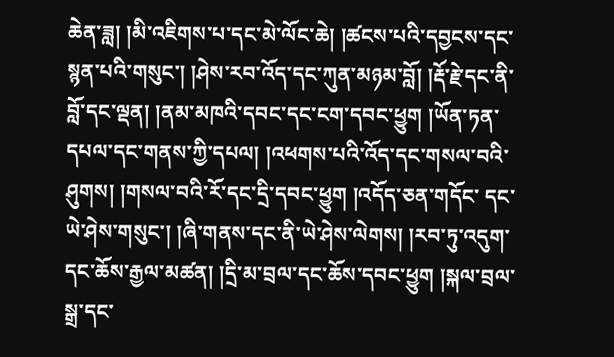ཆེན་ཟླ། །མི་འཇིགས་པ་དང་མེ་ལོང་ཆེ། །ཚངས་པའི་དབྱངས་དང་སྙན་པའི་གསུང་། །ཤེས་རབ་འོད་དང་ཀུན་མཉམ་བློ། །རྡོ་རྗེ་དང་ནི་བློ་དང་ལྡན། །ནམ་མཁའི་དབང་དང་ངག་དབང་ཕྱུག །ཡོན་ཏན་དཔལ་དང་གནས་ཀྱི་དཔལ། །འཕགས་པའི་འོད་དང་གསལ་བའི་ཤུགས། །གསལ་བའི་རོ་དང་དྲི་དབང་ཕྱུག །འདོད་ཅན་གདོང་ དང་ཡེ་ཤེས་གསུང་། །ཞི་གནས་དང་ནི་ཡེ་ཤེས་ལེགས། །རབ་ཏུ་འདུག་དང་ཆོས་རྒྱལ་མཚན། །དྲི་མ་བྲལ་དང་ཆོས་དབང་ཕྱུག །སྐལ་བྲལ་སྒྲ་དང་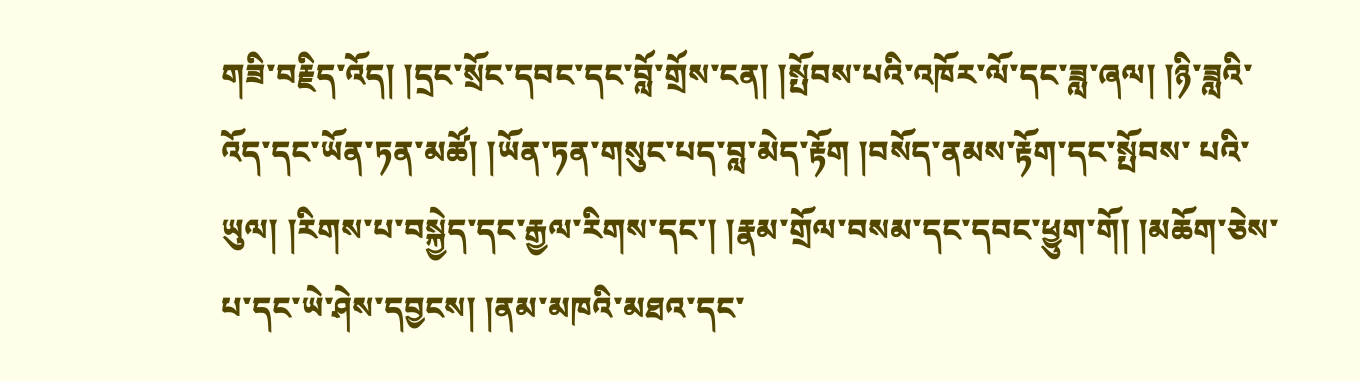གཟི་བརྗིད་འོད། །དྲང་སྲོང་དབང་དང་བློ་གྲོས་ངན། །སྤོབས་པའི་འཁོར་ལོ་དང་ཟླ་ཞལ། །ཉི་ཟླའི་འོད་དང་ཡོན་ཏན་མཚོ། །ཡོན་ཏན་གསུང་པད་བླ་མེད་རྟོག །བསོད་ནམས་རྟོག་དང་སྤོབས་ པའི་ཡུལ། །རིགས་པ་བསྐྱེད་དང་རྒྱལ་རིགས་དང་། །རྣམ་གྲོལ་བསམ་དང་དབང་ཕྱུག་གོ། །མཆོག་ཅེས་པ་དང་ཡེ་ཤེས་དབྱངས། །ནམ་མཁའི་མཐའ་དང་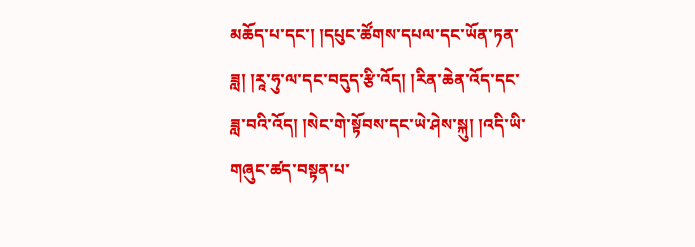མཆོད་པ་དང་། །དཔུང་ཚོགས་དཔལ་དང་ཡོན་ཏན་ཟླ། །རཱ་ཧུ་ལ་དང་བདུད་རྩི་འོད། །རིན་ཆེན་འོད་དང་ཟླ་བའི་འོད། །སེང་གེ་སྟོབས་དང་ཡེ་ཤེས་སྐུ། །འདི་ཡི་གཞུང་ཚད་བསྟན་པ་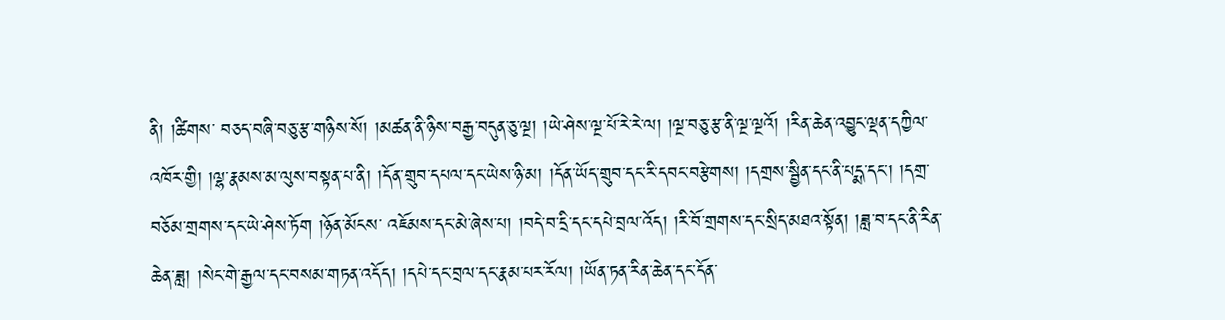ནི། །ཚིགས་ བཅད་བཞི་བཅུ་རྩ་གཉིས་སོ། །མཚན་ནི་ཉིས་བརྒྱ་བདུན་ཅུ་ལྔ། །ཡེ་ཤེས་ལྔ་པོ་རེ་རེ་ལ། །ལྔ་བཅུ་རྩ་ནི་ལྔ་ལྔའོ། །རིན་ཆེན་འབྱུང་ལྡན་དཀྱིལ་འཁོར་གྱི། །ལྷ་རྣམས་མ་ལུས་བསྟན་པ་ནི། །དོན་གྲུབ་དཔལ་དང་ཡེས་ཉི་མ། །དོན་ཡོད་གྲུབ་དང་རི་དབང་བརྩེགས། །དགྲས་སྦྱིན་དང་ནི་པདྨ་དང་། །དགྲ་བཅོམ་གྲགས་དང་ཡེ་ཤེས་ཏོག །ཉོན་མོངས་ འཇོམས་དང་མེ་ཞེས་པ། །བདེ་བ་དྲི་དང་དཔེ་བྲལ་འོད། །རི་བོ་གྲགས་དང་སྲིད་མཐའ་སྟོན། །ཟླ་བ་དང་ནི་རིན་ཆེན་ཟླ། །སེང་གེ་རྒྱལ་དང་བསམ་གཏན་འདོད། །དཔེ་དང་བྲལ་དང་རྣམ་པར་རོལ། །ཡོན་ཏན་རིན་ཆེན་དང་དོན་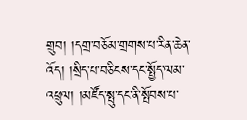གྲུབ། །དགྲ་བཅོམ་གྲགས་པ་རིན་ཆེན་འོད། །སྲིད་པ་བཅིངས་དང་སྤྱོད་ལམ་འཕྲུལ། །མཛོད་སྤུ་དང་ནི་སྤོབས་པ་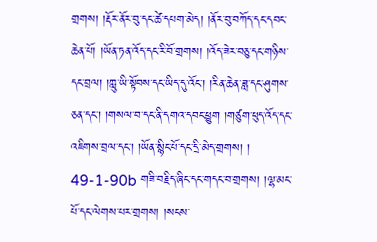གྲགས། །རྡོར་ནོར་བུ་དང་ཚེ་དཔག་མེད། །ནོར་བུ་བཀོད་དང་དབང་ཆེན་པོ། །ཡོན་ཏན་འོད་དང་རི་བོ་གྲགས། །འོད་ཟེར་བཅུ་དང་གཉིས་དང་བྲལ། །ཀླུ་ཡི་སྟོབས་དང་ཡིད་དུ་འོང་། །རིན་ཆེན་ཟླ་དང་ཤུགས་ཅན་དང་། །གསལ་བ་དང་ནི་དགའ་དབང་ཕྱུག །གཙུག་ཕུད་འོད་དང་འཇིགས་བྲལ་དང་། །ཡོན་སྙིང་པོ་དང་དྲི་མེད་གྲགས། ། 49-1-90b གཟི་བརྗིད་ཞིང་དང་གདང་བ་གྲགས། །ལྷ་མང་པོ་དང་ལེགས་པར་གྲགས། །སངས་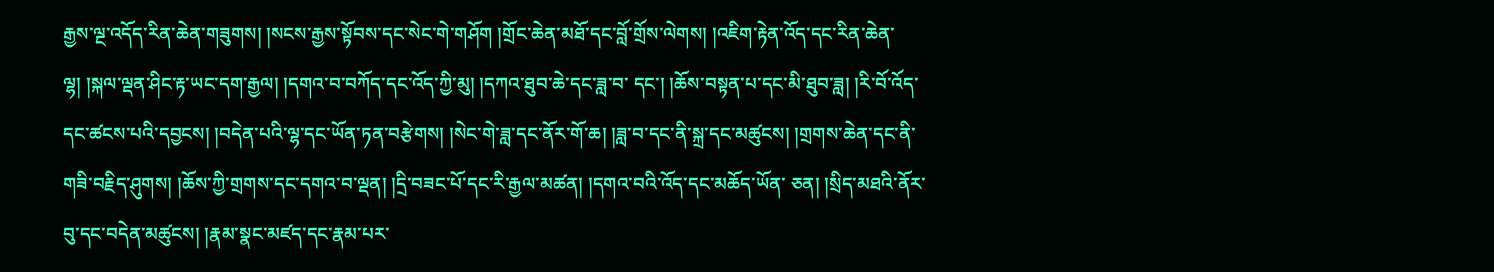རྒྱས་ལྔ་འདོད་རིན་ཆེན་གཟུགས། །སངས་རྒྱས་སྟོབས་དང་སེང་གེ་གཤོག །གྲོང་ཆེན་མཐོ་དང་བློ་གྲོས་ལེགས། །འཇིག་རྟེན་འོད་དང་རིན་ཆེན་ལྷ། །སྐལ་ལྡན་ཤིང་རྟ་ཡང་དག་རྒྱལ། །དགའ་བ་བཀོད་དང་འོད་ཀྱི་མུ། །དཀའ་ཐུབ་ཆེ་དང་ཟླ་བ་ དང་། །ཆོས་བསྟན་པ་དང་མི་ཐུབ་ཟླ། །རི་བོ་འོད་དང་ཚངས་པའི་དབྱངས། །བདེན་པའི་ལྷ་དང་ཡོན་ཏན་བརྩེགས། །སེང་གེ་ཟླ་དང་ནོར་གོ་ཆ། །ཟླ་བ་དང་ནི་སྐྲ་དང་མཚུངས། །གྲགས་ཆེན་དང་ནི་གཟི་བརྗིད་ཤུགས། །ཆོས་ཀྱི་གྲགས་དང་དགའ་བ་ལྡན། །དྲི་བཟང་པོ་དང་རི་རྒྱལ་མཚན། །དགའ་བའི་འོད་དང་མཆོད་ཡོན་ ཅན། །སྲིད་མཐའི་ནོར་བུ་དང་བདེན་མཚུངས། །རྣམ་སྣང་མཛད་དང་རྣམ་པར་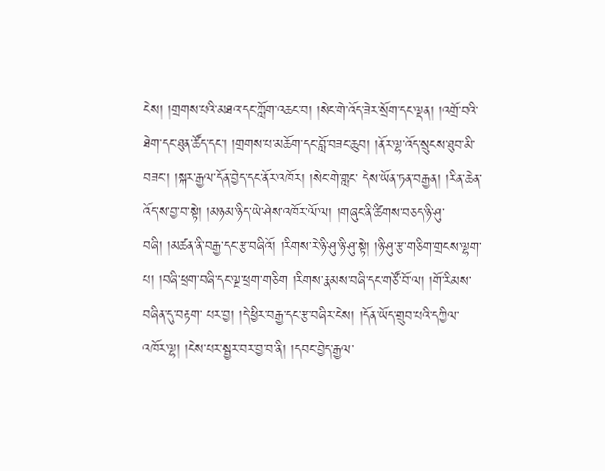ངེས། །གྲགས་པའི་མཐའ་དང་ཀློག་འཆང་བ། །སེང་གེ་འོད་ཟེར་སྲོག་དང་ལྡན། །འགྲོ་བའི་ཐེག་དང་ཐུན་ཚོད་དང་། །གྲགས་པ་མཆོག་དང་བློ་བཟང་ཆུབ། །ནོར་ལྷ་འོད་སྲུངས་ཐུབ་མི་བཟང་། །སྐར་རྒྱལ་དོན་བྱེད་དང་ནོར་འཁོར། །སེང་གེ་གླང་ དེས་ཡོན་ཏན་བརྒྱན། །རིན་ཆེན་འོད་ས་བྱ་བ་སྟེ། །མཉམ་ཉིད་ཡེ་ཤེས་འཁོར་ལོ་ལ། །གཞུང་ནི་ཚིགས་བཅད་ཉི་ཤུ་བཞི། །མཚན་ནི་བརྒྱ་དང་རྩ་བཞིའོ། །རིགས་རེ་ཉི་ཤུ་ཉི་ཤུ་སྟེ། །ཉི་ཤུ་རྩ་གཅིག་གྲངས་ལྷག་པ། །བཞི་ཕྲག་བཞི་དང་ལྔ་ཕྲག་གཅིག །རིགས་རྣམས་བཞི་དང་གཙོ་བོ་ལ། །གོ་རིམས་བཞིན་དུ་བརྟག་ པར་བྱ། །དེ་ཕྱིར་བརྒྱ་དང་རྩ་བཞིར་ངེས། །དོན་ཡོད་གྲུབ་པའི་དཀྱིལ་འཁོར་ལྷ། །ངེས་པར་སྦྱར་བར་བྱ་བ་ནི། །དབང་བྱེད་རྒྱལ་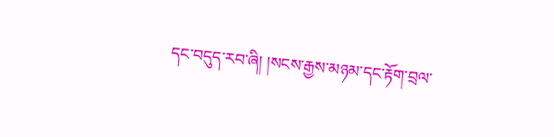དང་བདུད་རབ་ཞི། །སངས་རྒྱས་མཉམ་དང་རྟོག་བྲལ་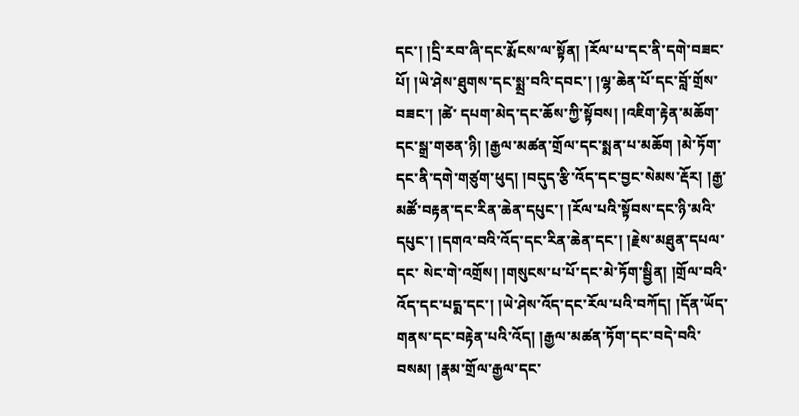དང་། །དྲི་རབ་ཞི་དང་རྨོངས་ལ་སྟོན། །རོལ་པ་དང་ནི་དགེ་བཟང་པོ། །ཡེ་ཤེས་ཐུགས་དང་སྨྲ་བའི་དབང་། །ལྷ་ཆེན་པོ་དང་བློ་གྲོས་བཟང་། །ཚེ་ དཔག་མེད་དང་ཆོས་ཀྱི་སྟོབས། །འཇིག་རྟེན་མཆོག་དང་སྒྲ་གཅན་ཉི། །རྒྱལ་མཚན་གྲོལ་དང་སྨན་པ་མཆོག །མེ་ཏོག་དང་ནི་དགེ་གཙུག་ཕུད། །བདུད་རྩི་འོད་དང་བྱང་སེམས་རྡོར། །རྒྱ་མཚོ་བརྟན་དང་རིན་ཆེན་དཔུང་། །རོལ་པའི་སྟོབས་དང་ཉི་མའི་དཔུང་། །དགའ་བའི་འོད་དང་རིན་ཆེན་དང་། །རྗེས་མཐུན་དཔལ་དང་ སེང་གེ་འགྲོས། །གསུངས་པ་པོ་དང་མེ་ཏོག་སྦྱིན། །གྲོལ་བའི་འོད་དང་པདྨ་དང་། །ཡེ་ཤེས་འོད་དང་རོལ་པའི་བཀོད། །དོན་ཡོད་གནས་དང་བརྟེན་པའི་འོད། །རྒྱལ་མཚན་ཏོག་དང་བདེ་བའི་བསམ། །རྣམ་གྲོལ་རྒྱལ་དང་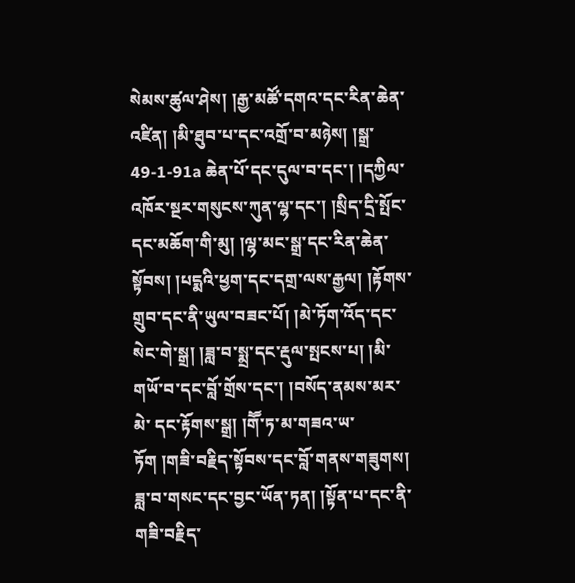སེམས་ཚུལ་ཤེས། །རྒྱ་མཚོ་དགའ་དང་རིན་ཆེན་འཛིན། །མི་ཐུབ་པ་དང་འགྲོ་བ་མཉེས། །སྒྲ་ 49-1-91a ཆེན་པོ་དང་དུལ་བ་དང་། །དཀྱིལ་འཁོར་སྔར་གསུངས་ཀུན་ལྷ་དང་། །སྲིད་དྲི་སྤོང་དང་མཆོག་གི་མུ། །ལྷ་མང་སྒྲ་དང་རིན་ཆེན་སྟོབས། །པདྨའི་ཕྱག་དང་དགྲ་ལས་རྒྱལ། །རྟོགས་གྲུབ་དང་ནི་ཡུལ་བཟང་པོ། །མེ་ཏོག་འོད་དང་སེང་གེ་སྒྲ། །ཟླ་བ་སྨྲ་དང་རྡུལ་སྤངས་པ། །མི་གཡོ་བ་དང་བློ་གྲོས་དང་། །བསོད་ནམས་མར་མེ་ དང་རྟོགས་སྒྲ། །གཽ་ཏ་མ་གཟའ་ཡ་ཏོག །གཟི་བརྗིད་སྟོབས་དང་བློ་གནས་གཟུགས། ཟླ་བ་གསང་དང་བྱང་ཡོན་ཏན། །སྟོན་པ་དང་ནི་གཟི་བརྗིད་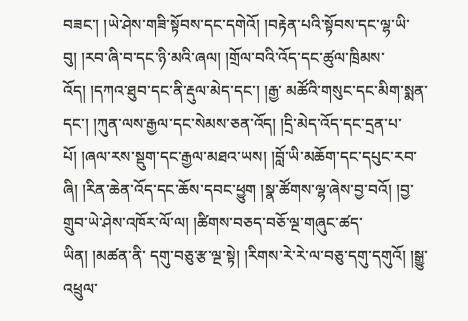བཟང་། །ཡེ་ཤེས་གཟི་སྟོབས་དང་དགེའོ། །བརྟེན་པའི་སྟོབས་དང་ལྷ་ཡི་བུ། །རབ་ཞི་བ་དང་ཉི་མའི་ཞལ། །གྲོལ་བའི་འོད་དང་ཚུལ་ཁྲིམས་འོད། །དཀའ་ཐུབ་དང་ནི་རྡུལ་མེད་དང་། །རྒྱ་ མཚོའི་གསུང་དང་མིག་སྨན་དང་། །ཀུན་ལས་རྒྱལ་དང་སེམས་ཅན་འོད། །དྲི་མེད་འོད་དང་དྲན་པ་པོ། །ཞལ་རས་སྡུག་དང་རྒྱལ་མཐའ་ཡས། །བློ་ཡི་མཆོག་དང་དཔུང་རབ་ཞི། །རིན་ཆེན་འོད་དང་ཆོས་དབང་ཕྱུག །སྣ་ཚོགས་ལྷ་ཞེས་བྱ་བའོ། །བྱ་གྲུབ་ཡེ་ཤེས་འཁོར་ལོ་ལ། །ཚིགས་བཅད་བཅོ་ལྔ་གཞུང་ཚད་ཡིན། །མཚན་ནི་ དགུ་བཅུ་རྩ་ལྔ་སྟེ། །རིགས་རེ་རེ་ལ་བཅུ་དགུ་དགུའོ། །སྒྱུ་འཕྲུལ་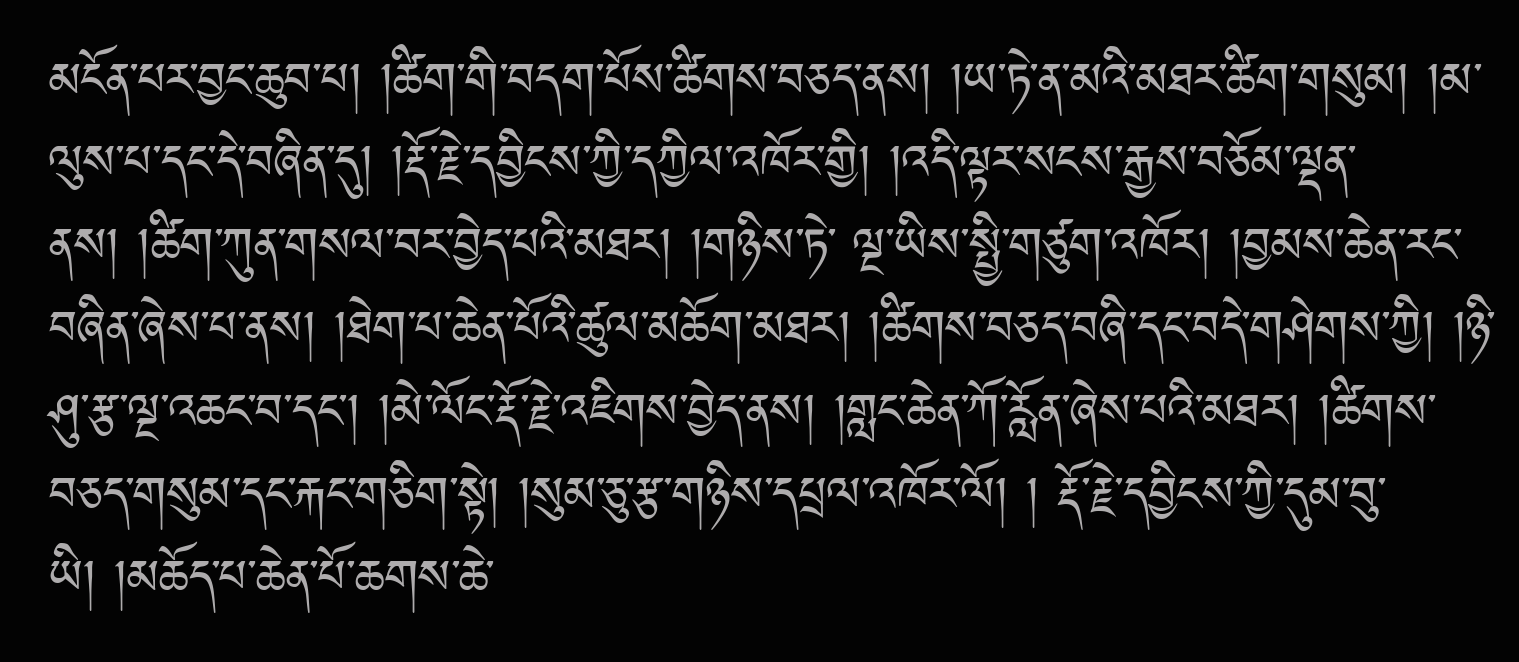མངོན་པར་བྱང་ཆུབ་པ། །ཚིག་གི་བདག་པོས་ཚིགས་བཅད་ནས། །ཡ་ཏེ་ན་མའི་མཐར་ཚིག་གསུམ། །མ་ལུས་པ་དང་དེ་བཞིན་དུ། །རྡོ་རྗེ་དབྱིངས་ཀྱི་དཀྱིལ་འཁོར་གྱི། །འདི་ལྟར་སངས་རྒྱས་བཅོམ་ལྡན་ནས། །ཚིག་ཀུན་གསལ་བར་བྱེད་པའི་མཐར། །གཉིས་ཏེ་ ལྔ་ཡིས་སྤྱི་གཙུག་འཁོར། །བྱམས་ཆེན་རང་བཞིན་ཞེས་པ་ནས། །ཐེག་པ་ཆེན་པོའི་ཚུལ་མཆོག་མཐར། །ཚིགས་བཅད་བཞི་དང་བདེ་གཤེགས་ཀྱི། །ཉི་ཤུ་རྩ་ལྔ་འཆང་བ་དང་། །མེ་ལོང་རྡོ་རྗེ་འཇིགས་བྱེད་ནས། །གླང་ཆེན་ཀོ་རློན་ཞེས་པའི་མཐར། །ཚིགས་བཅད་གསུམ་དང་རྐང་གཅིག་སྟེ། །སུམ་ཅུ་རྩ་གཉིས་དཔྲལ་འཁོར་ལོ། ། རྡོ་རྗེ་དབྱིངས་ཀྱི་དུམ་བུ་ཡི། །མཆོད་པ་ཆེན་པོ་ཆགས་ཆེ་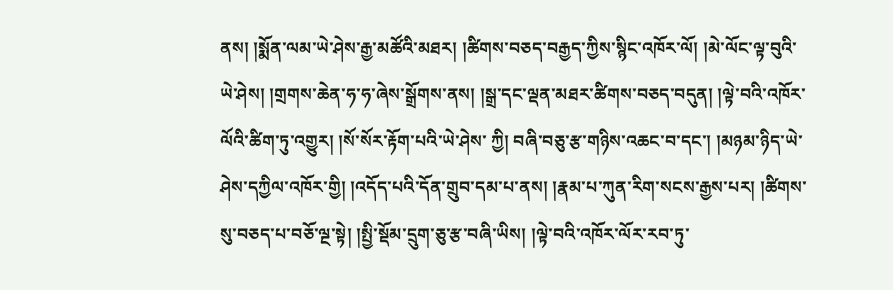ནས། །སྨོན་ལམ་ཡེ་ཤེས་རྒྱ་མཚོའི་མཐར། །ཚིགས་བཅད་བརྒྱད་ཀྱིས་སྙིང་འཁོར་ལོ། །མེ་ལོང་ལྟ་བུའི་ཡེ་ཤེས། །གྲགས་ཆེན་ཧ་ཧ་ཞེས་སྒྲོགས་ནས། །སྒྲ་དང་ལྡན་མཐར་ཚིགས་བཅད་བདུན། །ལྟེ་བའི་འཁོར་ལོའི་ཚིག་ཏུ་འགྱུར། །སོ་སོར་རྟོག་པའི་ཡེ་ཤེས་ ཀྱི། བཞི་བཅུ་རྩ་གཉིས་འཆང་བ་དང་། །མཉམ་ཉིད་ཡེ་ཤེས་དཀྱིལ་འཁོར་གྱི། །འདོད་པའི་དོན་གྲུབ་དམ་པ་ནས། །རྣམ་པ་ཀུན་རིག་སངས་རྒྱས་པར། །ཚིགས་སུ་བཅད་པ་བཅོ་ལྔ་སྟེ། །སྤྱི་སྡོམ་དྲུག་ཅུ་རྩ་བཞི་ཡིས། །ལྟེ་བའི་འཁོར་ལོར་རབ་ཏུ་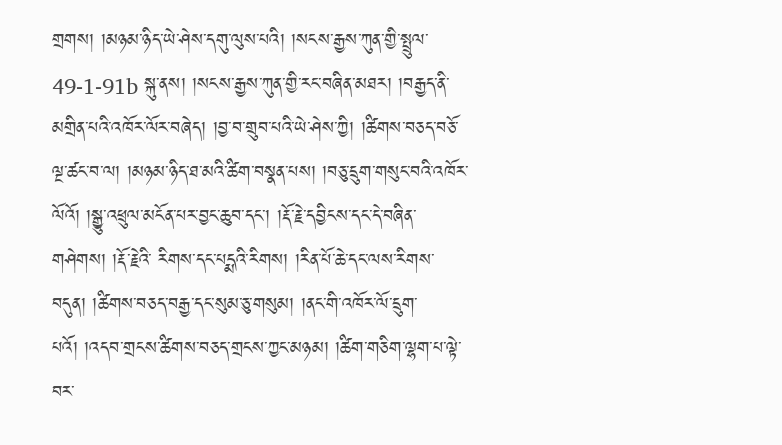གྲགས། །མཉམ་ཉིད་ཡེ་ཤེས་དགུ་ལུས་པའི། །སངས་རྒྱས་ཀུན་གྱི་སྤྲུལ་ 49-1-91b སྐུ་ནས། །སངས་རྒྱས་ཀུན་གྱི་རང་བཞིན་མཐར། །བརྒྱད་ནི་མགྲིན་པའི་འཁོར་ལོར་བཞེད། །བྱ་བ་གྲུབ་པའི་ཡེ་ཤེས་ཀྱི། །ཚིགས་བཅད་བཅོ་ལྔ་ཚང་བ་ལ། །མཉམ་ཉིད་ཐ་མའི་ཚིག་བསྣན་པས། །བཅུ་དྲུག་གསུང་བའི་འཁོར་ལོའོ། །སྒྱུ་འཕྲུལ་མངོན་པར་བྱང་ཆུབ་དང་། །རྡོ་རྗེ་དབྱིངས་དང་དེ་བཞིན་གཤེགས། །རྡོ་རྗེའི་ རིགས་དང་པདྨའི་རིགས། །རིན་པོ་ཆེ་དང་ལས་རིགས་བདུན། །ཚིགས་བཅད་བརྒྱ་དང་སུམ་ཅུ་གསུམ། །ནང་གི་འཁོར་ལོ་དྲུག་པའོ། །འདབ་གྲངས་ཚིགས་བཅད་གྲངས་ཀྱང་མཉམ། །ཚིག་གཅིག་ལྷག་པ་ལྟེ་བར་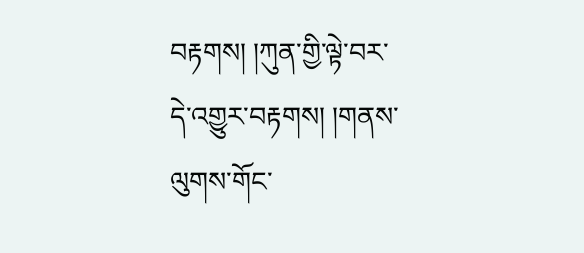བརྟགས། །ཀུན་གྱི་ལྟེ་བར་དེ་འགྱུར་བརྟགས། །གནས་ལུགས་གོང་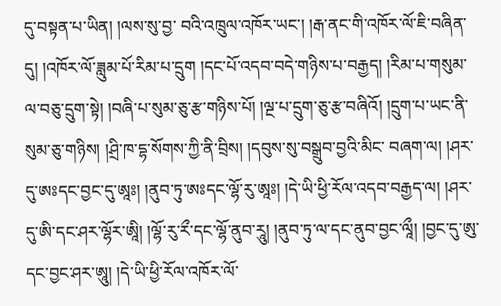དུ་བསྟན་པ་ཡིན། །ལས་སུ་བྱ་ བའི་འཁྲུལ་འཁོར་ཡང་། །རྒ་ནང་གི་འཁོར་ལོ་ཇི་བཞིན་དུ། །འཁོར་ལོ་ཟླུམ་པོ་རིམ་པ་དྲུག །དང་པོ་འདབ་བདེ་གཉིས་པ་བརྒྱད། །རིམ་པ་གསུམ་ལ་བཅུ་དྲུག་སྟེ། །བཞི་པ་སུམ་ཅུ་རྩ་གཉིས་པོ། །ལྔ་པ་དྲུག་ཅུ་རྩ་བཞིའོ། །དྲུག་པ་ཡང་ནི་སུམ་ཅུ་གཉིས། །ཤྲི་ཁ་དྷ་སོགས་ཀྱི་ནི་བྲིས། །དབུས་སུ་བསྒྲུབ་བྱའི་མིང་ བཞག་ལ། །ཤར་དུ་ཨཿདང་བྱང་དུ་ཨཱཿ། །ནུབ་ཏུ་ཨཿདང་ལྷོ་རུ་ཨཱཿ། །དེ་ཡི་ཕྱི་རོལ་འདབ་བརྒྱད་ལ། །ཤར་དུ་ཨི་དང་ཤར་ལྷོར་ཨཱི། །ལྷོ་རུ་རྀ་དང་ལྷོ་ནུབ་རཱུ། །ནུབ་ཏུ་ལ་དང་ནུབ་བྱང་ལཱྀ། །བྱང་དུ་ཨུ་དང་བྱང་ཤར་ཨཱུ། །དེ་ཡི་ཕྱི་རོལ་འཁོར་ལོ་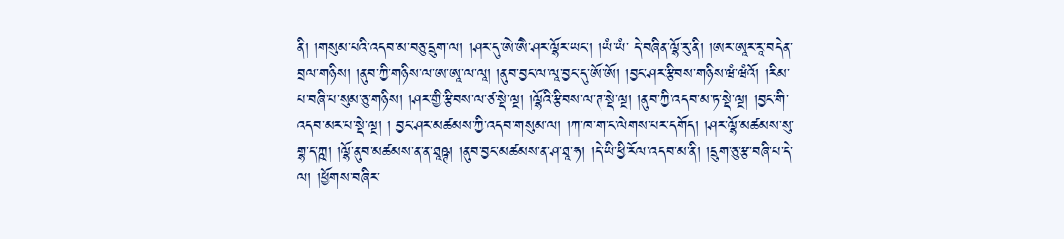ནི། །གསུམ་པའི་འདབ་མ་བཅུ་དྲུག་ལ། །ཤར་དུ་ཨེ་ཨཻ་ཤར་ལྷོར་ཡང་། །ཡཾ་ཡཾ་ དེ་བཞིན་ལྷོ་རུ་ནི། །ཨར་ཨཱར་རཱ་བདེན་བྲལ་གཉིས། །ནུབ་ཀྱི་གཉིས་ལ་ཨ་ཨཱ་ལ་ལཱ། །ནུབ་བྱང་ལ་ལཱ་བྱང་དུ་ཨོ་ཨོ། །བྱང་ཤར་རྩིབས་གཉིས་ཝཾ་ཝཾའོ། །རིམ་པ་བཞི་པ་སུམ་ཅུ་གཉིས། །ཤར་གྱི་རྩིབས་ལ་ཙ་སྡེ་ལྔ། །ལྷོའི་རྩིབས་ལ་ཊ་སྡེ་ལྔ། །ནུབ་ཀྱི་འདབ་མ་ཏ་སྡེ་ལྔ། །བྱང་གི་འདབ་མར་པ་སྡེ་ལྔ། ། བྱང་ཤར་མཚམས་ཀྱི་འདབ་གསུམ་ལ། །ཀ་ཁ་ག་ང་ལེགས་པར་དགོད། །ཤར་ལྷོ་མཚམས་སུ་གྷ་ད་ཀྵ། །ལྷོ་ནུབ་མཚམས་ན་ན་ཐཱཥྚ། །ནུབ་བྱང་མཚམས་ན་ཤ་ཐཱ་ཧ། །དེ་ཡི་ཕྱི་རོལ་འདབ་མ་ནི། །དྲུག་ཅུ་རྩ་བཞི་པ་དེ་ལ། །ཕྱོགས་བཞིར་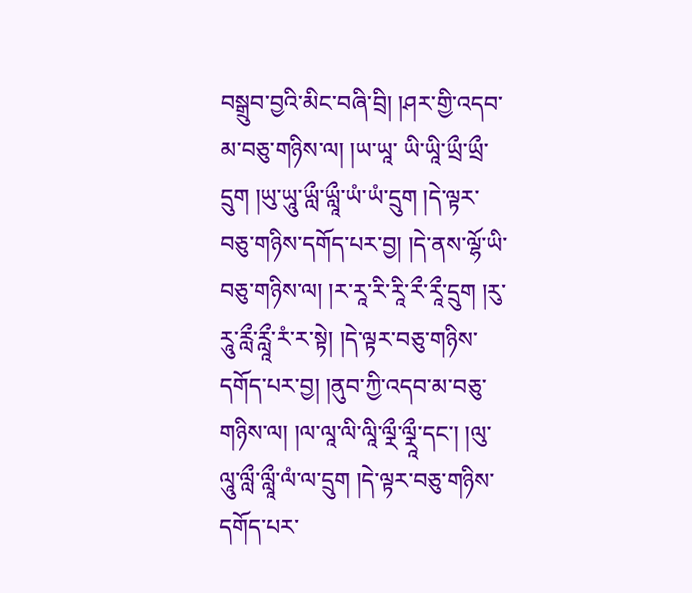བསྒྲུབ་བྱའི་མིང་བཞི་བྲི། །ཤར་གྱི་འདབ་མ་བཅུ་གཉིས་ལ། །ཡ་ཡཱ་ ཡི་ཡཱི་ཡྲྀ་ཡྲྀ་དྲུག །ཡུ་ཡཱུ་ཡླྀ་ཡླཱྀ་ཡཾ་ཡཾ་དྲུག །དེ་ལྟར་བཅུ་གཉིས་དགོད་པར་བྱ། །དེ་ནས་ལྷོ་ཡི་བཅུ་གཉིས་ལ། །ར་རཱ་རི་རཱི་རྀ་རཱྀ་དྲུག །རུ་རཱུ་རླྀ་ཪླཱྀ་རཾ་ར་སྟེ། །དེ་ལྟར་བཅུ་གཉིས་དགོད་པར་བྱ། །ནུབ་ཀྱི་འདབ་མ་བཅུ་གཉིས་ལ། །ལ་ལཱ་ལི་ལཱི་ལྼྀ་ལྼཱྀ་དང་། །ལུ་ལཱུ་ལླྀ་ལླཱྀ་ལཾ་ལ་དྲུག །དེ་ལྟར་བཅུ་གཉིས་དགོད་པར་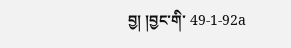བྱ། །བྱང་གི་ 49-1-92a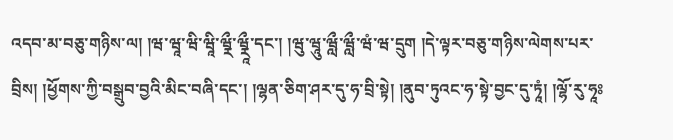འདབ་མ་བཅུ་གཉིས་ལ། །ཝ་ཝཱ་ཝི་ཝཱི་ཝྼྀ་ཝྼཱྀ་དང་། །ཝུ་ཝཱུ་ཝླྀ་ཝླྀ་ཝཾ་ཝ་དྲུག །དེ་ལྟར་བཅུ་གཉིས་ལེགས་པར་བྲིས། །ཕྱོགས་ཀྱི་བསྒྲུབ་བྱའི་མིང་བཞི་དང་། །ལྷན་ཅིག་ཤར་དུ་ཧ་བྲི་སྟེ། །ནུབ་ཏུའང་ཧ་སྟེ་བྱང་དུ་ཏཱཾ། །ལྷོ་རུ་ཧཱཿ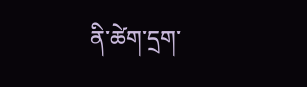ནི་ཚེག་དྲག་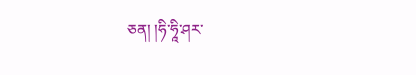ཅན། །ཧི་ཧཱི་ཤར་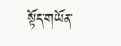སྟོད་གཡོན་